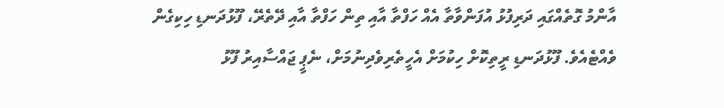އާންމު ގޮތެއްގައި ދަރިފުޅު އުފަންވާތާ އެއް ހަފްތާ އާއި ތިން ހަފްތާ އާއި ދޭތެރޭ، ފޫޅުދަނޑި ހިކިގެން ވެއްޓެއެވެ. ފޫޅުދަނޑި ރީތިކޮށް ހިކުމަށް އެހީތެރިވެދިނުމަށް، ނެޕީ ޖައްސާއިރު ފޫޅު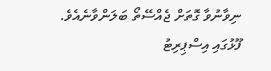ނިވާނުވާ ގޮތަށް ޖެއްސޭތޯ ބަލަންވާނެއެވެ.
ފޫޅުގައި އިސްޕިރިޓު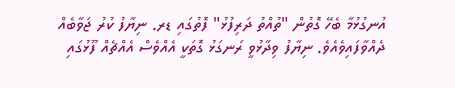އުނގުޅުމާ ބެހޭ ގޮތުން "ތުއްތު ދަރިފުޅު" ފޮތުގައި ޑރ. ނިޔާފު ކުރު ޖަވާބެއް ދެއްވާފައިވެއެވެ. ނިޔާފު ވިދާޅުވީ ރަނގަޅު ގޮތަކީ އެއްވެސް އެއްޗެއް ފޫޅުގައި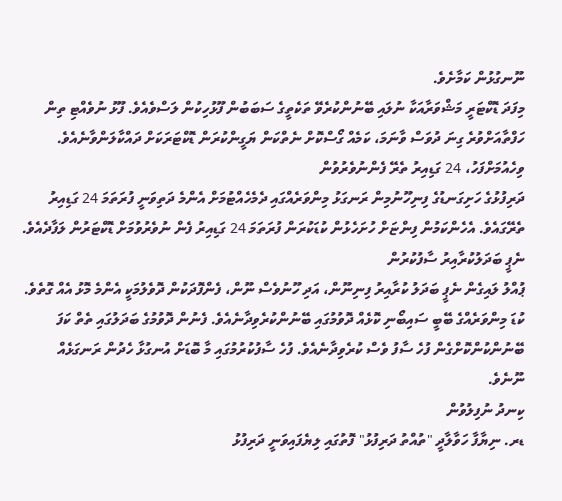ނޫނގުޅުން ކަމާށެވެ.
މިފަދަ ޑޮކްޓަރީ މަޝްވަރާއަކާ ނުލައި ބޭނުންކުރެވޭ ތަކެތީގެ ސަބަބުން ފޫޅުހިކުން ލަސްވެއެވެ. ފޫޅު ނުވެއްޓި ތިން ހަފްތާއަށްވުރެ ގިނަ ދުވަސް ވާނަމަ، ކަމެއް ގޯސްކޮށް ނެތްކަން ޔަގީންކުރަން ޑޮކްޓަރަކަށް ދައްކާލަންވާނެއެވެ.
ވިހެއުމަށްފަހު، 24 ގަޑިއިރު ތެރޭ ފެންނުވެރުވުން
ދަރިފުޅުގެ ހަށިގަނޑުގެ ފިނިހޫނުމިން ރަނގަޅު މިންވަރެއްގައި ދެމެހެއްޓުމަށް އެންމެ ދަތިވަނީ ފުރަތަމަ 24 ގަޑިއިރު ތެރޭގައެވެ. އެހެންކަމުން ފިންޏަށް ހުށަހެޅުން ކުޑަކުރަން ފުރަތަމަ 24 ގަޑިއިރު ފެން ނުވެރުވުމަށް ޑޮކްޓަރުން ލަފާދެއެވެ.
ނެޕީ ބަދަލުކުރާއިރު ސާފުކުރުން
ޕުއްލު ލައިގެން ނެޕީ ބަދަލު ކުރާއިރު ފިނިނޫން، އަދި ހޫނުވެސް ނޫން، ފެންފޮދަކުން ދޮވެލުމަކީ އެންމެ މޮޅު އެއް ގޮތެވެ. ކުޑަ މިންވަރެއްގެ ބޭބީ ސައިބޯނި ކޮޅެއް ދޮވުމުގައި ބޭނުންކުރެވިދާނެއެވެ. ފެނުން ދޮވުމުގެ ބަދަލުގައި ތެތް ކަފަ ބޭނުންކުންކޮށްގެން ފުހެ ސާފު ވެސް ކުރެވިދާނެއެވެ. ފުހެ ސާފުކުރުމުގައި މާ ބޮޑަށް އުނގުޅާ ހެދުން ރަނގަޅެއް ނޫނެވެ.
ކިނދު ނުފިލުވުން
ޑރ. ނިޔާފާ ހަވާލާދީ "ތުއްތު ދަރިފުޅު" ފޮތުގައި ލިޔެފައިވަނީ ދަރިފުޅު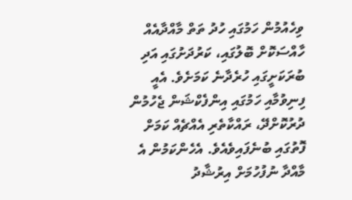ވިހެއުމުން ހަމުގައި ހުދު ތަތް މާއްދާއެއް ހާއްސަކޮށް ބޮލުގައި، ކަރުދަށުގައި އަދި ބުރަކަށީގައި ހުރެދާނެ ކަމަށެވެ. އެއީ ފިނިވުމާއި ހަމުގައި އިންފެކްޝަން ޖެހުމުން ދުރުކޮށްދޭ، ރައްކާތެރި އެއްޗެއް ކަމަށް ފޮތުގައި ބުނެފައިވެއެވެ. އެހެންކަމުން އެ މާއްދާ ނުފުހުމަށް އިރުޝާދު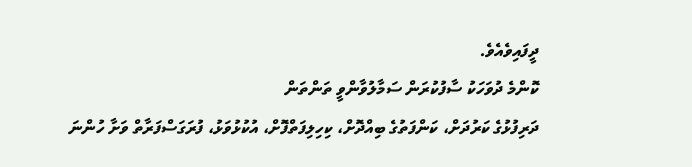ދީފައިވެއެވެ.
ކޮންމެ ދުވަހަކު ސާފުކުރަން ސަމާލުވާންވީ ތަންތަން
ދަރިފުޅުގެ ކަރުދަށް، ކަންފަތުގެ ބިއްދޮށް، ކިހިލިފަތްފޮށް، އުކުޅުވަޅު، ފުރަގަސްފަރާތް ވަށާ ހުންނަ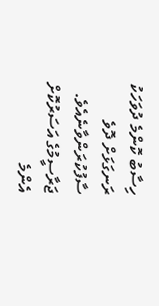ހިސާބު ކޮންމެ ދުވަހަކު ރަނގަޅަށް ދޮވެ ސާފުކުރަންވާނެއެވެ. ޖަރާސީމުގެ އަސަރުކޮށް އެންމެ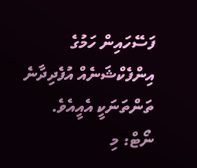ފަސޭހައިން ހަމުގެ އިންފެކްޝަނެއް އުފެދިދާނެ ތަންތަނަކީ އެއީއެވެ.
ނޯޓް: މި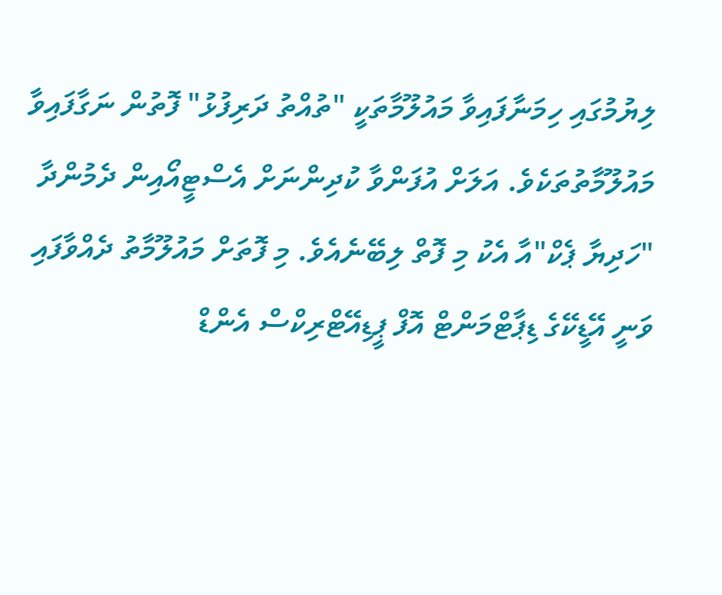ލިޔުމުގައި ހިމަނާފައިވާ މައުލޫމާތަކީ "ތުއްތު ދަރިފުޅު" ފޮތުން ނަގާފައިވާ މައުލޫމާތުތަކެވެ. އަލަށް އުފަންވާ ކުދިންނަށް އެސްޓީއޯއިން ދެމުންދާ "ހަދިޔާ ޕެކް"އާ އެކު މި ފޮތް ލިބޭނެއެވެ. މި ފޮތަށް މައުލޫމާތު ދެއްވާފައި ވަނީ އޭޑީކޭގެ ޑިޕާޓްމަންޓް އޮފް ޕީޑިއޭޓްރިކްސް އެންޑް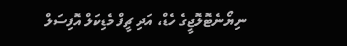ނިޔޯނެޓޮލޮޖީގެ ހެޑް، އަދި ޗީފް މެޑިކަލް އޮފިސަލް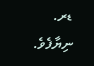ޑރ. ނިޔާފެވެ.